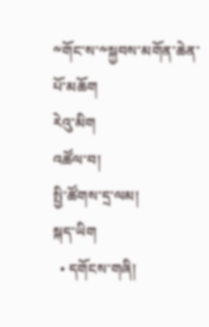༸གོང་ས་༸སྐྱབས་མགོན་ཆེན་པོ་མཆོག
རེའུ་མིག
འཚོལ་བ།
སྤྱི་ཚོགས་དྲ་ལམ།
སྐད་ཡིག
  • དགོངས་གཞི།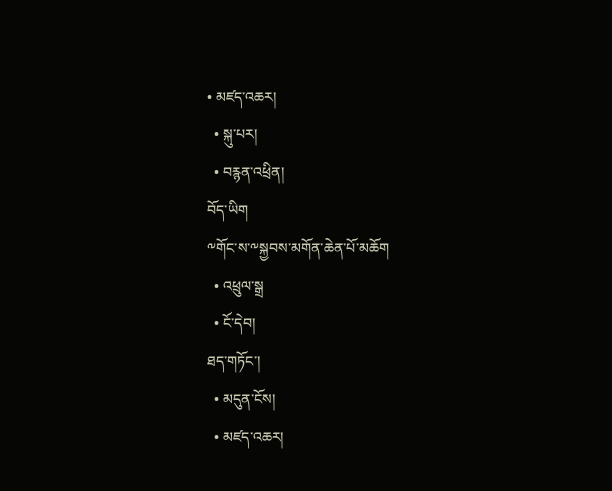• མཛད་འཆར།
  • སྐུ་པར།
  • བརྙན་འཕྲིན།
བོད་ཡིག
༸གོང་ས་༸སྐྱབས་མགོན་ཆེན་པོ་མཆོག
  • འཕྲུལ་སྒྲ
  • ངོ་དེབ།
ཐད་གཏོང་།
  • མདུན་ངོས།
  • མཛད་འཆར།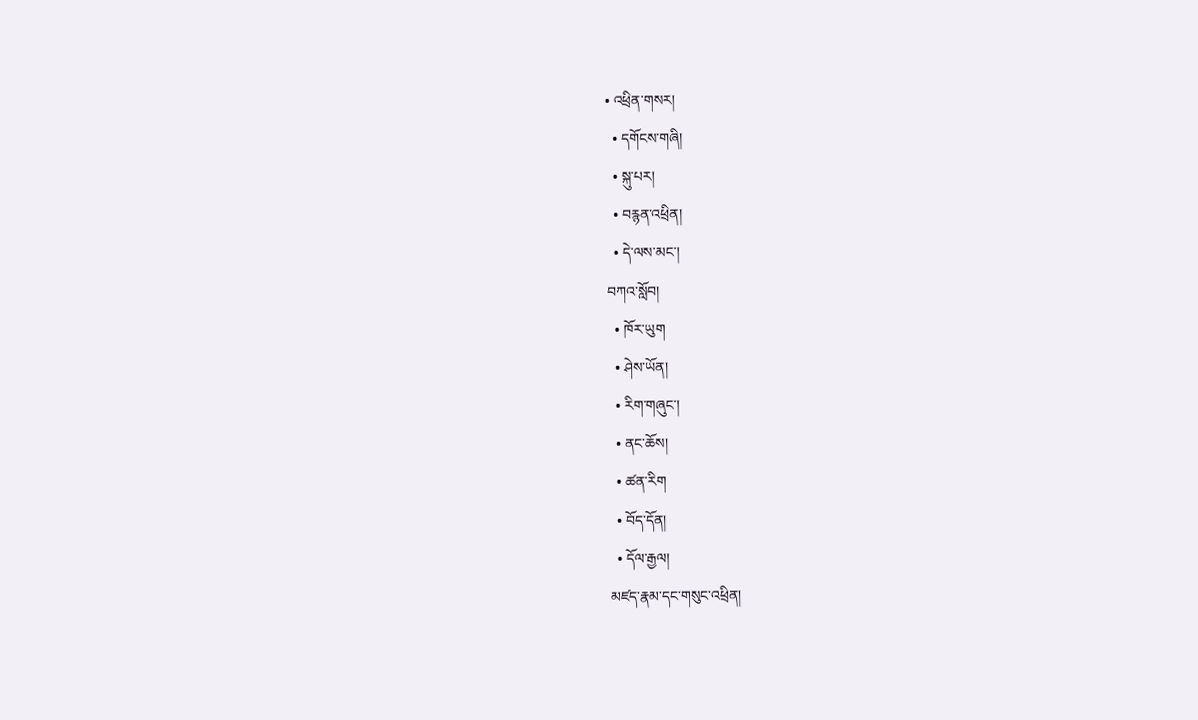• འཕྲིན་གསར།
  • དགོངས་གཞི།
  • སྐུ་པར།
  • བརྙན་འཕྲིན།
  • དེ་ལས་མང་།
བཀའ་སློབ།
  • ཁོར་ཡུག
  • ཤེས་ཡོན།
  • རིག་གཞུང་།
  • ནང་ཆོས།
  • ཚན་རིག
  • བོད་དོན།
  • དོལ་རྒྱལ།
མཛད་རྣམ་དང་གསུང་འཕྲིན།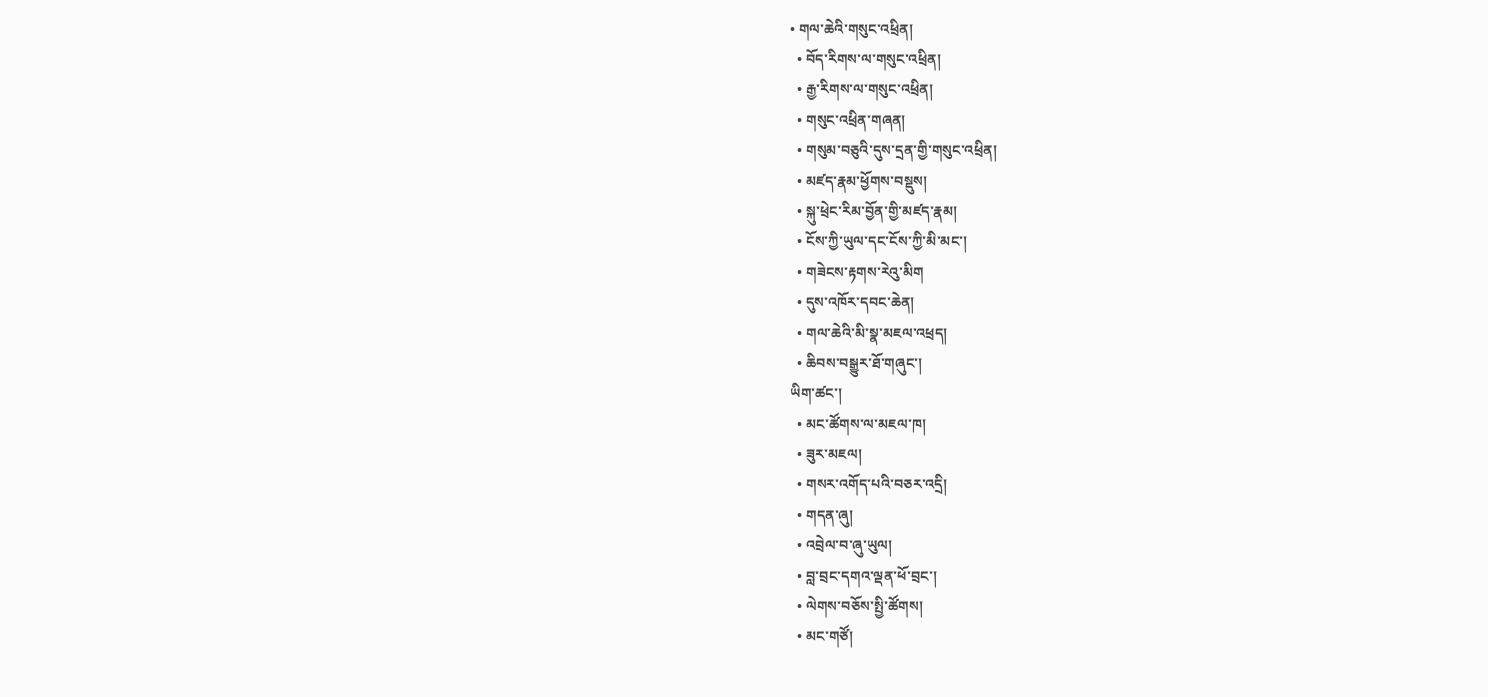• གལ་ཆེའི་གསུང་འཕྲིན།
  • བོད་རིགས་ལ་གསུང་འཕྲིན།
  • རྒྱ་རིགས་ལ་གསུང་འཕྲིན།
  • གསུང་འཕྲིན་གཞན།
  • གསུམ་བཅུའི་དུས་དྲན་གྱི་གསུང་འཕྲིན།
  • མཛད་རྣམ་ཕྱོགས་བསྡུས།
  • སྐུ་ཕྲེང་རིམ་བྱོན་གྱི་མཛད་རྣམ།
  • ངོས་ཀྱི་ཡུལ་དང་ངོས་ཀྱི་མི་མང་།
  • གཟེངས་རྟགས་རེའུ་མིག
  • དུས་འཁོར་དབང་ཆེན།
  • གལ་ཆེའི་མི་སྣ་མཇལ་འཕྲད།
  • ཆིབས་བསྒྱུར་ཐོ་གཞུང་།
ཡིག་ཚང་།
  • མང་ཚོགས་ལ་མཇལ་ཁ།
  • ཟུར་མཇལ།
  • གསར་འགོད་པའི་བཅར་འདྲི།
  • གདན་ཞུ།
  • འབྲེལ་བ་ཞུ་ཡུལ།
  • བླ་བྲང་དགའ་ལྡན་ཕོ་བྲང་།
  • ལེགས་བཅོས་སྤྱི་ཚོགས།
  • མང་གཙོ།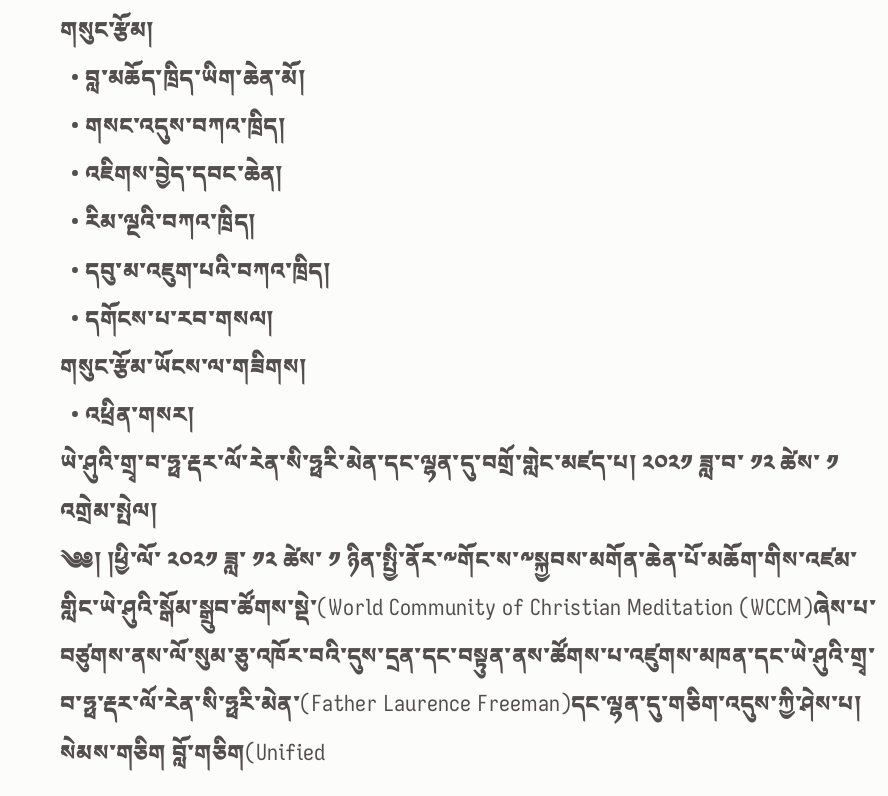གསུང་རྩོམ།
  • བླ་མཆོད་ཁྲིད་ཡིག་ཆེན་མོ།
  • གསང་འདུས་བཀའ་ཁྲིད།
  • འཇིགས་བྱེད་དབང་ཆེན།
  • རིམ་ལྔའི་བཀའ་ཁྲིད།
  • དབུ་མ་འཇུག་པའི་བཀའ་ཁྲིད།
  • དགོངས་པ་རབ་གསལ།
གསུང་རྩོམ་ཡོངས་ལ་གཟིགས།
  • འཕྲིན་གསར།
ཡེ་ཤུའི་གྲྭ་བ་ཧྥ་རྡར་ལོ་རེན་སི་ཧྥརི་མེན་དང་ལྷན་དུ་བགྲོ་གླེང་མཛད་པ། ༢༠༢༡ ཟླ་བ་ ༡༢ ཚེས་ ༡
འགྲེམ་སྤེལ།
༄༅། །ཕྱི་ལོ་ ༢༠༢༡ ཟླ་ ༡༢ ཚེས་ ༡ ཉིན་སྤྱི་ནོར་༸གོང་ས་༸སྐྱབས་མགོན་ཆེན་པོ་མཆོག་གིས་འཛམ་གླིང་ཡེ་ཤུའི་སྒོམ་སྒྲུབ་ཚོགས་སྡེ་(World Community of Christian Meditation (WCCM)ཞེས་པ་བཙུགས་ནས་ལོ་སུམ་ཅུ་འཁོར་བའི་དུས་དྲན་དང་བསྟུན་ནས་ཚོགས་པ་འཛུགས་མཁན་དང་ཡེ་ཤུའི་གྲྭ་བ་ཧྥ་རྡར་ལོ་རེན་སི་ཧྥརི་མེན་(Father Laurence Freeman)དང་ལྷན་དུ་གཅིག་འདུས་ཀྱི་ཤེས་པ། སེམས་གཅིག བློ་གཅིག(Unified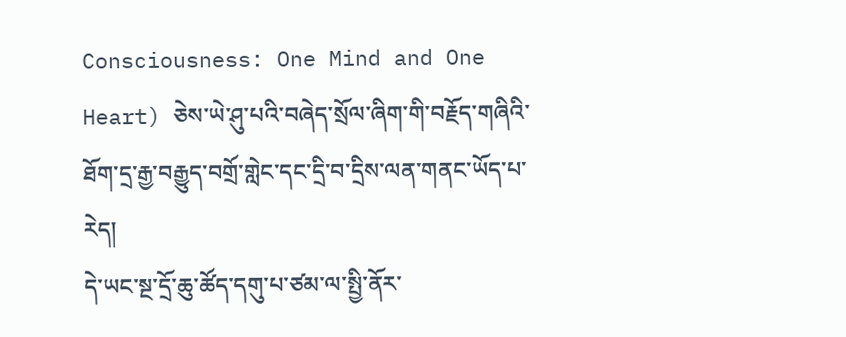Consciousness: One Mind and One Heart) ཅེས་ཡེ་ཤུ་པའི་བཞེད་སྲོལ་ཞིག་གི་བརྗོད་གཞིའི་ཐོག་དྲ་རྒྱ་བརྒྱུད་བགྲོ་གླེང་དང་དྲི་བ་དྲིས་ལན་གནང་ཡོད་པ་རེད།
དེ་ཡང་སྔ་དྲོ་ཆུ་ཚོད་དགུ་པ་ཙམ་ལ་སྤྱི་ནོར་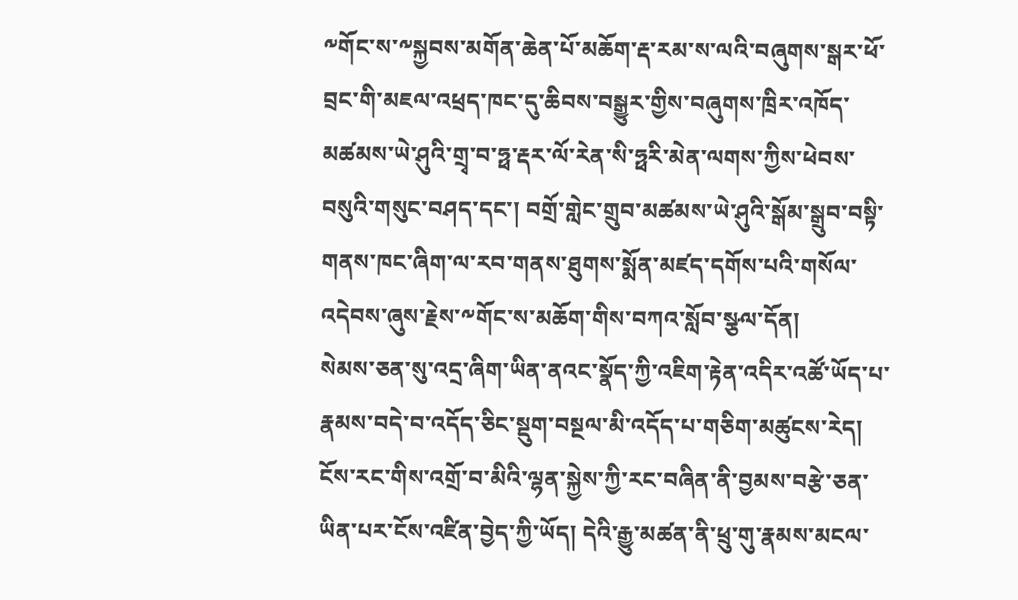༸གོང་ས་༸སྐྱབས་མགོན་ཆེན་པོ་མཆོག་རྡ་རམ་ས་ལའི་བཞུགས་སྒར་ཕོ་བྲང་གི་མཇལ་འཕྲད་ཁང་དུ་ཆིབས་བསྒྱུར་གྱིས་བཞུགས་ཁྲིར་འཁོད་མཚམས་ཡེ་ཤུའི་གྲྭ་བ་ཧྥ་རྡར་ལོ་རེན་སི་ཧྥརི་མེན་ལགས་ཀྱིས་ཕེབས་བསུའི་གསུང་བཤད་དང་། བགྲོ་གླེང་གྲུབ་མཚམས་ཡེ་ཤུའི་སྒོམ་སྒྲུབ་བསྟི་གནས་ཁང་ཞིག་ལ་རབ་གནས་ཐུགས་སྨོན་མཛད་དགོས་པའི་གསོལ་འདེབས་ཞུས་རྗེས་༸གོང་ས་མཆོག་གིས་བཀའ་སློབ་སྩལ་དོན།
སེམས་ཅན་སུ་འདྲ་ཞིག་ཡིན་ནའང་སྣོད་ཀྱི་འཇིག་རྟེན་འདིར་འཚོ་ཡོད་པ་རྣམས་བདེ་བ་འདོད་ཅིང་སྡུག་བསྔལ་མི་འདོད་པ་གཅིག་མཚུངས་རེད། ངོས་རང་གིས་འགྲོ་བ་མིའི་ལྷན་སྐྱེས་ཀྱི་རང་བཞིན་ནི་བྱམས་བརྩེ་ཅན་ཡིན་པར་ངོས་འཛིན་བྱེད་ཀྱི་ཡོད། དེའི་རྒྱུ་མཚན་ནི་ཕྲུ་གུ་རྣམས་མངལ་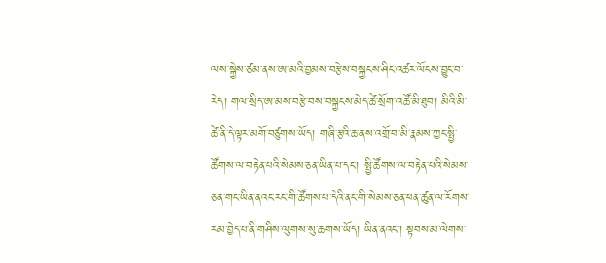ལས་སྐྱེས་ཙམ་ནས་ཨ་མའི་བྱམས་བརྩེས་བསྐྱངས་ཤིང་འཚར་ལོངས་བྱུང་བ་རེད། གལ་སྲིད་ཨ་མས་བརྩེ་བས་བསྐྱངས་མེད་ཚེ་སྲོག་འཚོ་མི་ཐུབ། མིའི་མི་ཚེ་ནི་དེ་ལྟར་མགོ་བཙུགས་ཡོད། གཞི་རྩའི་ཆ་ནས་འགྲོ་བ་མི་རྣམས་ཀྱང་སྤྱི་ཚོགས་ལ་བརྟེན་པའི་སེམས་ཅན་ཡིན་པ་དང་། སྤྱི་ཚོགས་ལ་བརྟེན་པའི་སེམས་ཅན་གང་ཡིན་ནའང་རང་གི་ཚོགས་པ་དེའི་ནང་གི་སེམས་ཅན་ཕན་ཚུན་ལ་རོགས་རམ་བྱེད་པ་ནི་གཤིས་ལུགས་སུ་ཆགས་ཡོད། ཡིན་ནའང་། སྟབས་མ་ལེགས་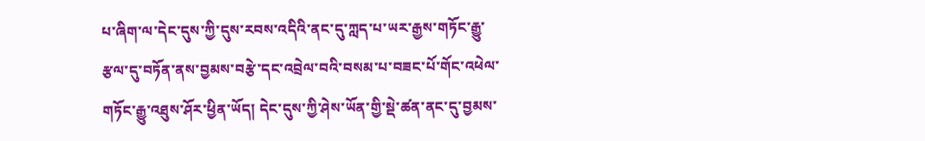པ་ཞིག་ལ་དེང་དུས་ཀྱི་དུས་རབས་འདིའི་ནང་དུ་ཀླད་པ་ཡར་རྒྱས་གཏོང་རྒྱུ་རྩལ་དུ་བཏོན་ནས་བྱམས་བརྩེ་དང་འབྲེལ་བའི་བསམ་པ་བཟང་པོ་གོང་འཕེལ་གཏོང་རྒྱུ་འཐུས་ཤོར་ཕྱིན་ཡོད། དེང་དུས་ཀྱི་ཤེས་ཡོན་གྱི་སྡེ་ཚན་ནང་དུ་བྱམས་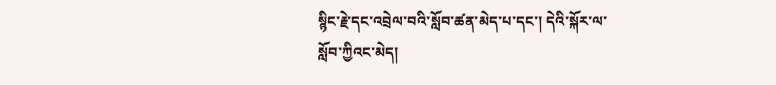སྙིང་རྗེ་དང་འབྲེལ་བའི་སློབ་ཚན་མེད་པ་དང་། དེའི་སྐོར་ལ་སློབ་ཀྱིའང་མེད།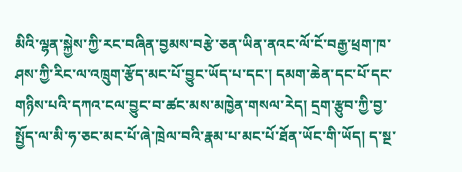མིའི་ལྷན་སྐྱེས་ཀྱི་རང་བཞིན་བྱམས་བརྩེ་ཅན་ཡིན་ནའང་ལོ་ངོ་བརྒྱ་ཕྲག་ཁ་ཤས་ཀྱི་རིང་ལ་འཁྲུག་རྩོད་མང་པོ་བྱུང་ཡོད་པ་དང་། དམག་ཆེན་དང་པོ་དང་གཉིས་པའི་དཀའ་ངལ་བྱུང་བ་ཚང་མས་མཁྱེན་གསལ་རེད། དྲག་རྩུབ་ཀྱི་བྱ་སྤྱོད་ལ་མི་ཧ་ཅང་མང་པོ་ཞེ་ཁྲེལ་བའི་རྣམ་པ་མང་པོ་ཐོན་ཡོང་གི་ཡོད། ད་སྔ་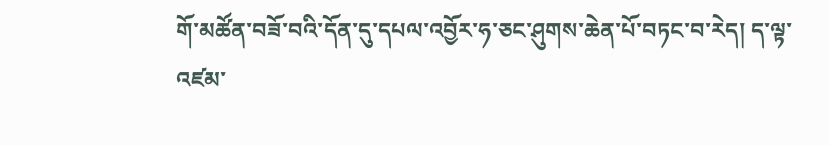གོ་མཚོན་བཟོ་བའི་དོན་དུ་དཔལ་འབྱོར་ཧ་ཅང་ཤུགས་ཆེན་པོ་བཏང་བ་རེད། ད་ལྟ་འཛམ་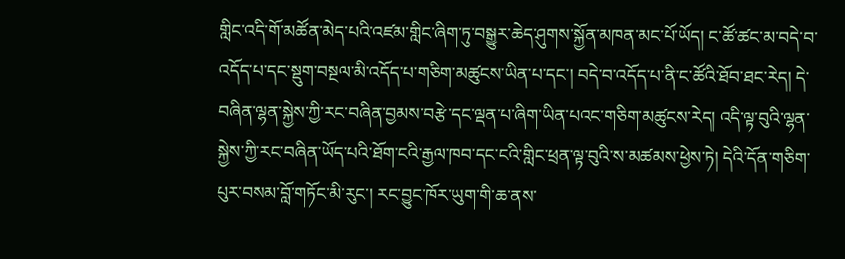གླིང་འདི་གོ་མཚོན་མེད་པའི་འཛམ་གླིང་ཞིག་ཏུ་བསྒྱུར་ཆེད་ཤུགས་སྐྱོན་མཁན་མང་པོ་ཡོད། ང་ཚོ་ཚང་མ་བདེ་བ་འདོད་པ་དང་སྡུག་བསྔལ་མི་འདོད་པ་གཅིག་མཚུངས་ཡིན་པ་དང་། བདེ་བ་འདོད་པ་ནི་ང་ཚོའི་ཐོབ་ཐང་རེད། དེ་བཞིན་ལྷན་སྐྱེས་ཀྱི་རང་བཞིན་བྱམས་བརྩེ་དང་ལྡན་པ་ཞིག་ཡིན་པའང་གཅིག་མཚུངས་རེད། འདི་ལྟ་བུའི་ལྷན་སྐྱེས་ཀྱི་རང་བཞིན་ཡོད་པའི་ཐོག་ངའི་རྒྱལ་ཁབ་དང་ངའི་གླིང་ཕྲན་ལྟ་བུའི་ས་མཚམས་ཕྱེས་ཏེ། དེའི་དོན་གཅིག་པུར་བསམ་བློ་གཏོང་མི་རུང་། རང་བྱུང་ཁོར་ཡུག་གི་ཆ་ནས་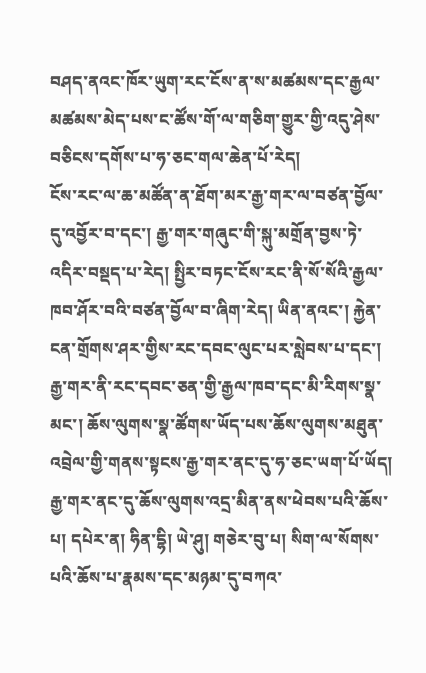བཤད་ནའང་ཁོར་ཡུག་རང་ངོས་ན་ས་མཚམས་དང་རྒྱལ་མཚམས་མེད་པས་ང་ཚོས་གོ་ལ་གཅིག་གྱུར་གྱི་འདུ་ཤེས་བཅིངས་དགོས་པ་ཧ་ཅང་གལ་ཆེན་པོ་རེད།
ངོས་རང་ལ་ཆ་མཚོན་ན་ཐོག་མར་རྒྱ་གར་ལ་བཙན་བྱོལ་དུ་འབྱོར་བ་དང་། རྒྱ་གར་གཞུང་གི་སྐུ་མགྲོན་བྱས་ཏེ་འདིར་བསྡད་པ་རེད། སྤྱིར་བཏང་ངོས་རང་ནི་སོ་སོའི་རྒྱལ་ཁབ་ཤོར་བའི་བཙན་བྱོལ་བ་ཞིག་རེད། ཡིན་ནའང་། རྐྱེན་ངན་གྲོགས་ཤར་གྱིས་རང་དབང་ལུང་པར་སླེབས་པ་དང་། རྒྱ་གར་ནི་རང་དབང་ཅན་གྱི་རྒྱལ་ཁབ་དང་མི་རིགས་སྣ་མང་། ཆོས་ལུགས་སྣ་ཚོགས་ཡོད་པས་ཆོས་ལུགས་མཐུན་འབྲེལ་གྱི་གནས་སྟངས་རྒྱ་གར་ནང་དུ་ཧ་ཅང་ཡག་པོ་ཡོད། རྒྱ་གར་ནང་དུ་ཆོས་ལུགས་འདྲ་མིན་ནས་ཕེབས་པའི་ཆོས་པ། དཔེར་ན། ཧིན་དྷི། ཡེ་ཤུ། གཅེར་བུ་པ། སིག་ལ་སོགས་པའི་ཆོས་པ་རྣམས་དང་མཉམ་དུ་བཀའ་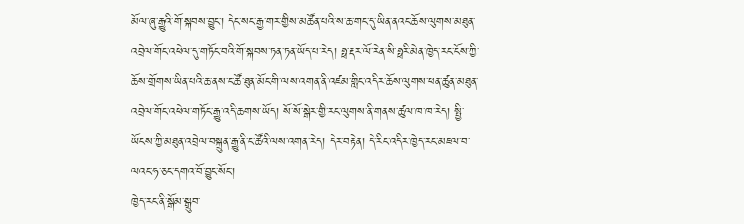མོལ་ཞུ་རྒྱུའི་གོ་སྐབས་བྱུང་། དེང་སང་རྒྱ་གར་གྱིས་མཚོན་པའི་ས་ཆ་གང་དུ་ཡིན་ནའང་ཆོས་ལུགས་མཐུན་འབྲེལ་གོང་འཕེལ་དུ་གཏོང་བའི་གོ་སྐབས་ཏན་ཏན་ཡོད་པ་རེད། ཧྥ་རྡར་ལོ་རེན་སི་ཧྥརི་མེན་ཁྱེད་རང་ངོས་ཀྱི་ཆོས་གྲོགས་ཡིན་པའི་ཆ་ནས་ང་ཚོ་ཐུན་མོང་གི་ལས་འགན་ནི་འཛམ་གླིང་འདིར་ཆོས་ལུགས་ཕན་ཚུན་མཐུན་འབྲེལ་གོང་འཕེལ་གཏོང་རྒྱུ་འདི་ཆགས་ཡོད། སོ་སོ་སྒེར་གྱི་རང་ལུགས་ནི་གནས་ཚུལ་ཁ་ཁ་རེད། སྤྱི་ཡོངས་ཀྱི་མཐུན་འབྲེལ་བསྐྲུན་རྒྱུ་ནི་ང་ཚོའི་ལས་འགན་རེད། དེར་བརྟེན། དེ་རིང་འདིར་ཁྱེད་རང་མཇལ་བ་ལའང་ཧ་ཅང་དགའ་བོ་བྱུང་སོང་།
ཁྱེད་རང་ནི་སྒོམ་སྒྲུབ་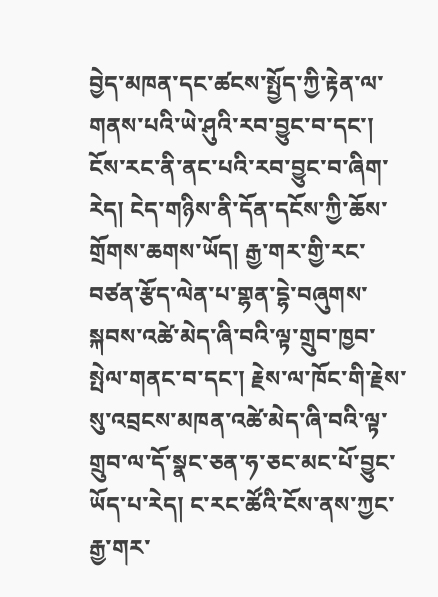བྱེད་མཁན་དང་ཚངས་སྤྱོད་ཀྱི་རྟེན་ལ་གནས་པའི་ཡེ་ཤུའི་རབ་བྱུང་བ་དང་། ངོས་རང་ནི་ནང་པའི་རབ་བྱུང་བ་ཞིག་རེད། ངེད་གཉིས་ནི་དོན་དངོས་ཀྱི་ཆོས་གྲོགས་ཆགས་ཡོད། རྒྱ་གར་གྱི་རང་བཙན་རྩོད་ལེན་པ་གྷན་དྷེ་བཞུགས་སྐབས་འཚེ་མེད་ཞི་བའི་ལྟ་གྲུབ་ཁྱབ་སྤེལ་གནང་བ་དང་། རྗེས་ལ་ཁོང་གི་རྗེས་སུ་འབྲངས་མཁན་འཚེ་མེད་ཞི་བའི་ལྟ་གྲུབ་ལ་དོ་སྣང་ཅན་ཧ་ཅང་མང་པོ་བྱུང་ཡོད་པ་རེད། ང་རང་ཚོའི་ངོས་ནས་ཀྱང་རྒྱ་གར་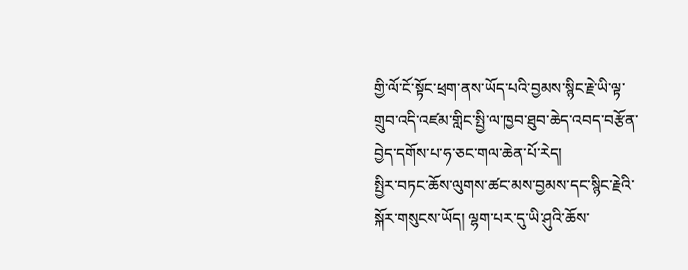གྱི་ལོ་ངོ་སྟོང་ཕྲག་ནས་ཡོད་པའི་བྱམས་སྙིང་རྗེ་ཡི་ལྟ་གྲུབ་འདི་འཛམ་གླིང་སྤྱི་ལ་ཁྱབ་ཐུབ་ཆེད་འབད་བརྩོན་བྱེད་དགོས་པ་ཧ་ཅང་གལ་ཆེན་པོ་རེད།
སྤྱིར་བཏང་ཆོས་ལུགས་ཚང་མས་བྱམས་དང་སྙིང་རྗེའི་སྐོར་གསུངས་ཡོད། ལྷག་པར་དུ་ཡི་ཤུའི་ཆོས་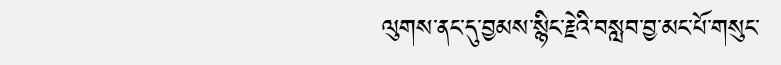ལུགས་ནང་དུ་བྱམས་སྙིང་རྗེའི་བསླབ་བྱ་མང་པོ་གསུང་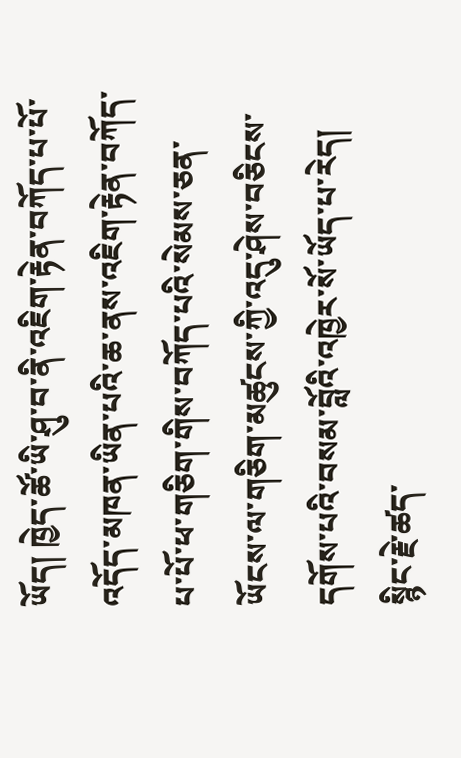ཡོད། ཁྱེད་ཚོ་ཡི་ཤུ་བ་ནི་འཇིག་རྟེན་བཀོད་པ་པོ་འདོད་མཁན་ཡིན་པའི་ཆ་ནས་འཇིག་རྟེན་བཀོད་པ་པོ་ཕ་གཅིག་གིས་བཀོད་པའི་སེམས་ཅན་ཡོངས་ལ་གཅིག་མཚུངས་ཀྱི་འདུ་ཤེས་བཅིངས་དགོས་པའི་བསམ་བློའི་འཁྱེར་སོ་ཡོད་པ་རེད། སྙིང་རྗེ་ཚད་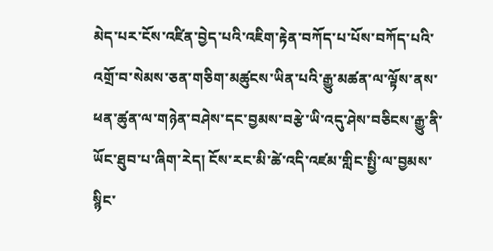མེད་པར་ངོས་འཛིན་བྱེད་པའི་འཇིག་རྟེན་བཀོད་པ་པོས་བཀོད་པའི་འགྲོ་བ་སེམས་ཅན་གཅིག་མཚུངས་ཡིན་པའི་རྒྱུ་མཚན་ལ་ལྟོས་ནས་ཕན་ཚུན་ལ་གཉེན་བཤེས་དང་བྱམས་བརྩེ་ཡི་འདུ་ཤེས་བཅིངས་རྒྱུ་ནི་ཡོང་ཐུབ་པ་ཞིག་རེད། ངོས་རང་མི་ཚེ་འདི་འཛམ་གླིང་སྤྱི་ལ་བྱམས་སྙིང་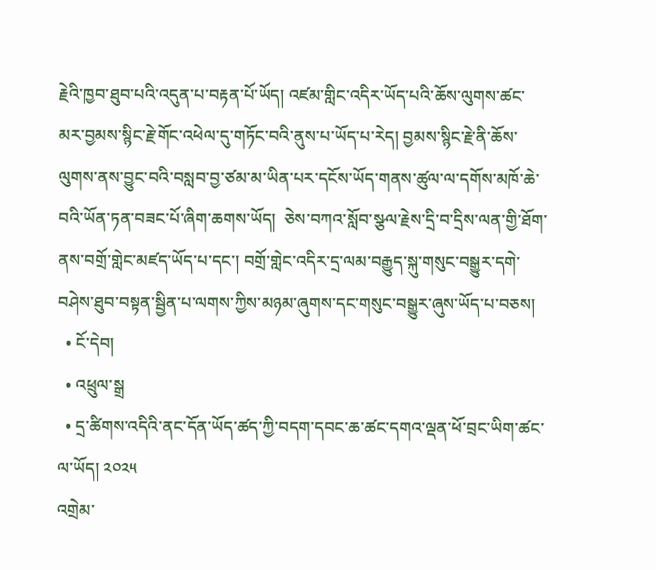རྗེའི་ཁྱབ་ཐུབ་པའི་འདུན་པ་བརྟན་པོ་ཡོད། འཛམ་གླིང་འདིར་ཡོད་པའི་ཆོས་ལུགས་ཚང་མར་བྱམས་སྙིང་རྗེ་གོང་འཕེལ་དུ་གཏོང་བའི་ནུས་པ་ཡོད་པ་རེད། བྱམས་སྙིང་རྗེ་ནི་ཆོས་ལུགས་ནས་བྱུང་བའི་བསླབ་བྱ་ཙམ་མ་ཡིན་པར་དངོས་ཡོད་གནས་ཚུལ་ལ་དགོས་མཁོ་ཆེ་བའི་ཡོན་ཏན་བཟང་པོ་ཞིག་ཆགས་ཡོད།  ཅེས་བཀའ་སློབ་སྩལ་རྗེས་དྲི་བ་དྲིས་ལན་གྱི་ཐོག་ནས་བགྲོ་གླེང་མཛད་ཡོད་པ་དང་། བགྲོ་གླེང་འདིར་དྲ་ལམ་བརྒྱུད་སྐུ་གསུང་བསྒྱུར་དགེ་བཤེས་ཐུབ་བསྟན་སྦྱིན་པ་ལགས་ཀྱིས་མཉམ་ཞུགས་དང་གསུང་བསྒྱུར་ཞུས་ཡོད་པ་བཅས།
  • ངོ་དེབ།
  • འཕྲུལ་སྒྲ
  • དྲ་ཚིགས་འདིའི་ནང་དོན་ཡོད་ཚད་ཀྱི་བདག་དབང་ཆ་ཚང་དགའ་ལྡན་ཕོ་བྲང་ཡིག་ཚང་ལ་ཡོད། ༢༠༢༥
འགྲེམ་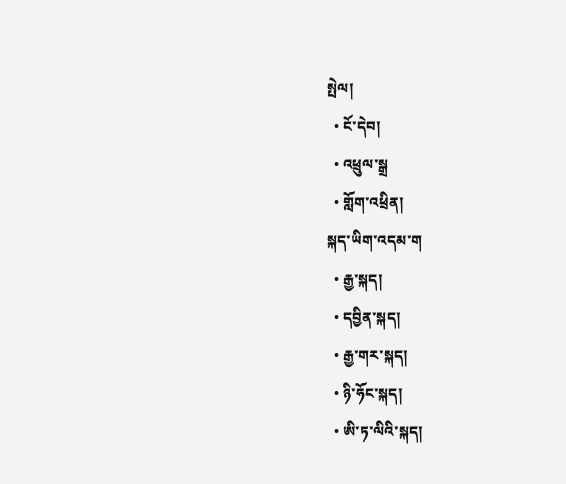སྤེལ།
  • ངོ་དེབ།
  • འཕྲུལ་སྒྲ
  • གློག་འཕྲིན།
སྐད་ཡིག་འདམ་ག
  • རྒྱ་སྐད།
  • དབྱིན་སྐད།
  • རྒྱ་གར་སྐད།
  • ཉི་ཧོང་སྐད།
  • ཨི་ཏ་ལིའི་སྐད།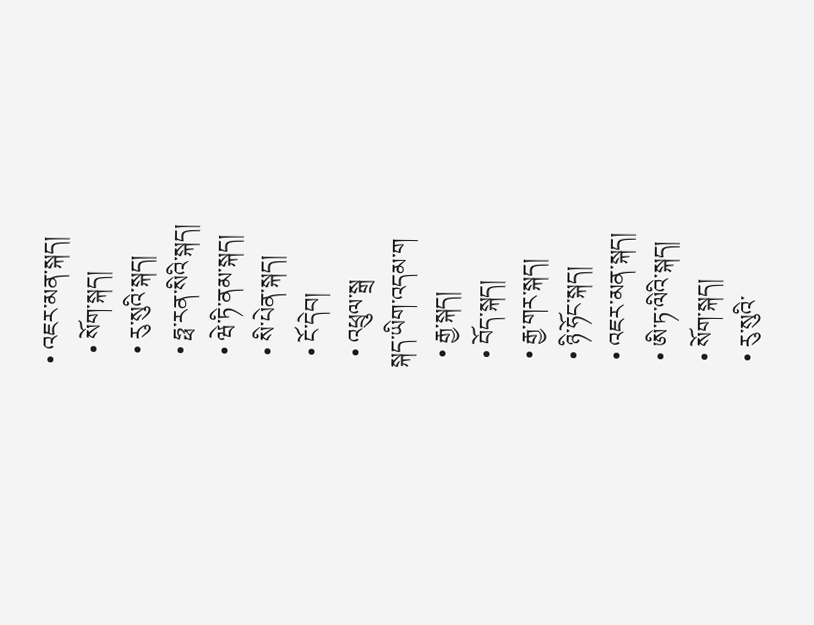• འཇར་མན་སྐད།
  • སོག་སྐད།
  • རུ་སུའི་སྐད།
  • ཧྥ་རན་སིའི་སྐད།
  • ཝེ་ཏི་ནམ་སྐད།
  • སི་པེན་སྐད།
  • ངོ་དེབ།
  • འཕྲུལ་སྒྲ
སྐད་ཡིག་འདམ་ག
  • རྒྱ་སྐད།
  • བོད་སྐད།
  • རྒྱ་གར་སྐད།
  • ཉི་ཧོང་སྐད།
  • འཇར་མན་སྐད།
  • ཨི་ཏ་ལིའི་སྐད།
  • སོག་སྐད།
  • རུ་སུའི་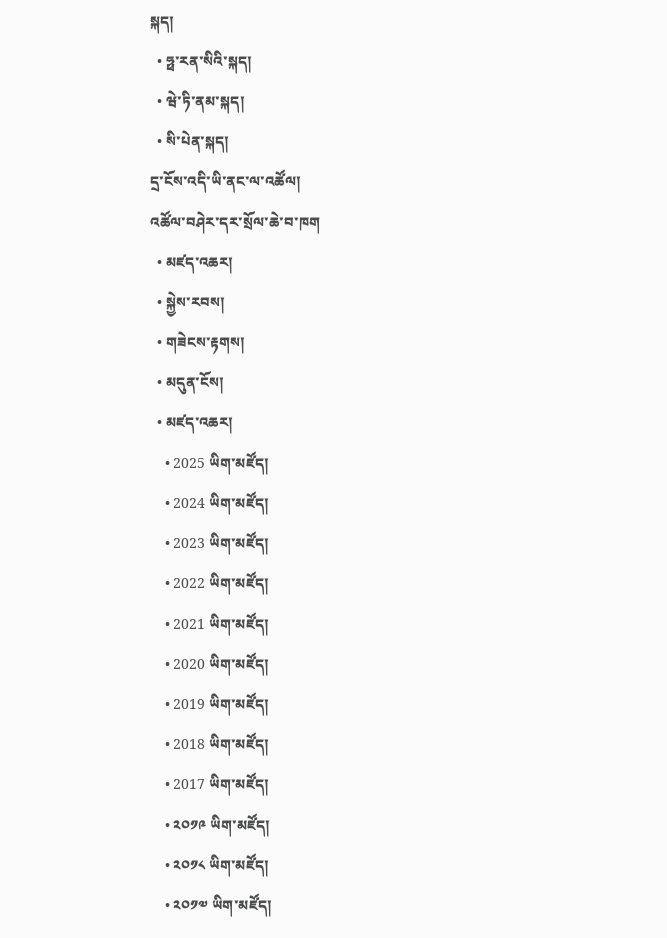སྐད།
  • ཧྥ་རན་སིའི་སྐད།
  • ཝེ་ཏི་ནམ་སྐད།
  • སི་པེན་སྐད།
དྲ་ངོས་འདི་ཡི་ནང་ལ་འཚོལ།
འཚོལ་བཤེར་དར་སྲོལ་ཆེ་བ་ཁག
  • མཛད་འཆར།
  • སྐྱེས་རབས།
  • གཟེངས་རྟགས།
  • མདུན་ངོས།
  • མཛད་འཆར།
    • 2025 ཡིག་མཛོད།
    • 2024 ཡིག་མཛོད།
    • 2023 ཡིག་མཛོད།
    • 2022 ཡིག་མཛོད།
    • 2021 ཡིག་མཛོད།
    • 2020 ཡིག་མཛོད།
    • 2019 ཡིག་མཛོད།
    • 2018 ཡིག་མཛོད།
    • 2017 ཡིག་མཛོད།
    • ༢༠༡༩ ཡིག་མཛོད།
    • ༢༠༡༨ ཡིག་མཛོད།
    • ༢༠༡༧ ཡིག་མཛོད།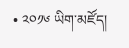• ༢༠༡༦ ཡིག་མཛོད།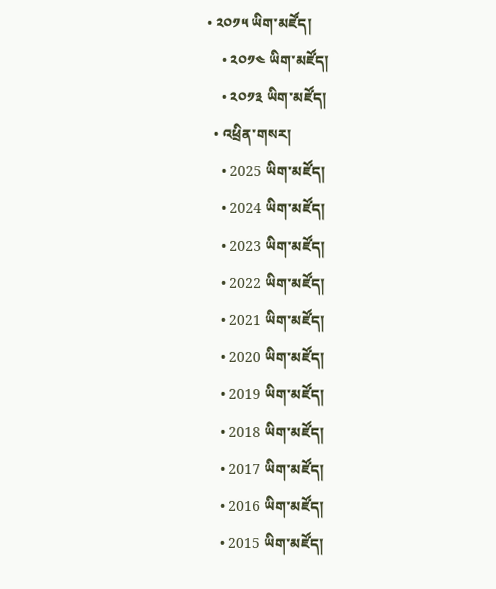• ༢༠༡༥ ཡིག་མཛོད།
    • ༢༠༡༤ ཡིག་མཛོད།
    • ༢༠༡༣ ཡིག་མཛོད།
  • འཕྲིན་གསར།
    • 2025 ཡིག་མཛོད།
    • 2024 ཡིག་མཛོད།
    • 2023 ཡིག་མཛོད།
    • 2022 ཡིག་མཛོད།
    • 2021 ཡིག་མཛོད།
    • 2020 ཡིག་མཛོད།
    • 2019 ཡིག་མཛོད།
    • 2018 ཡིག་མཛོད།
    • 2017 ཡིག་མཛོད།
    • 2016 ཡིག་མཛོད།
    • 2015 ཡིག་མཛོད།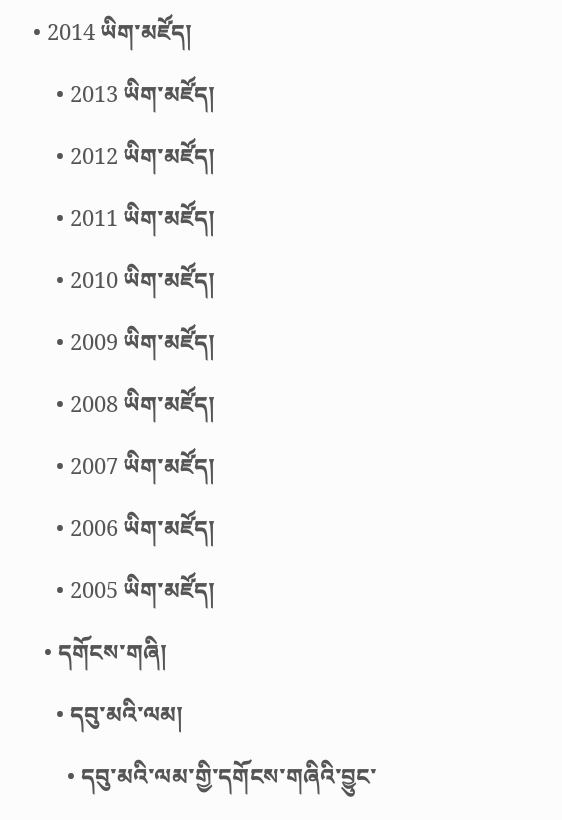• 2014 ཡིག་མཛོད།
    • 2013 ཡིག་མཛོད།
    • 2012 ཡིག་མཛོད།
    • 2011 ཡིག་མཛོད།
    • 2010 ཡིག་མཛོད།
    • 2009 ཡིག་མཛོད།
    • 2008 ཡིག་མཛོད།
    • 2007 ཡིག་མཛོད།
    • 2006 ཡིག་མཛོད།
    • 2005 ཡིག་མཛོད།
  • དགོངས་གཞི།
    • དབུ་མའི་ལམ།
      • དབུ་མའི་ལམ་གྱི་དགོངས་གཞིའི་བྱུང་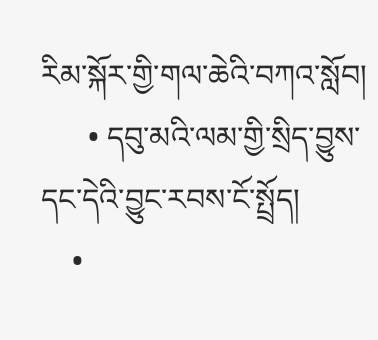རིམ་སྐོར་གྱི་གལ་ཆེའི་བཀའ་སློབ།
      • དབུ་མའི་ལམ་གྱི་སྲིད་བྱུས་དང་དེའི་བྱུང་རབས་ངོ་སྤྲོད།
    •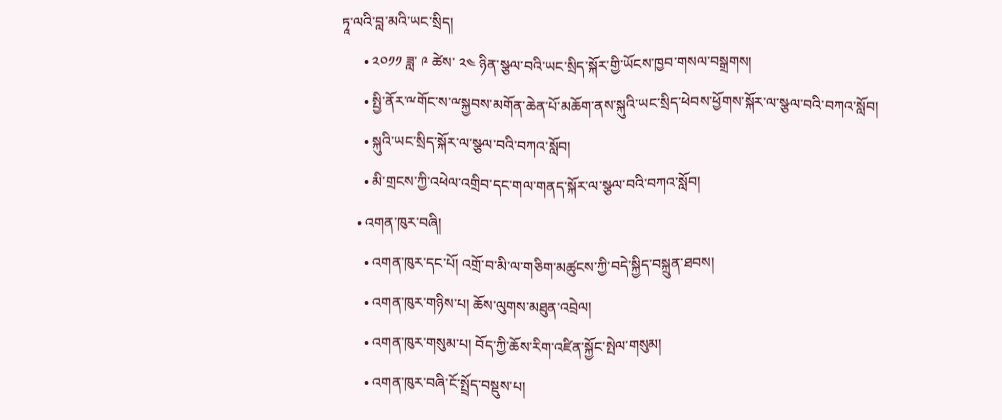ཏཱ་ལའི་བླ་མའི་ཡང་སྲིད།
      • ༢༠༡༡ ཟླ་ ༩ ཚེས་ ༢༤ ཉིན་སྩལ་བའི་ཡང་སྲིད་སྐོར་གྱི་ཡོངས་ཁྱབ་གསལ་བསྒྲགས།
      • སྤྱི་ནོར་ྋགོང་ས་ྋསྐྱབས་མགོན་ཆེན་པོ་མཆོག་ནས་སྐུའི་ཡང་སྲིད་ཕེབས་ཕྱོགས་སྐོར་ལ་སྩལ་བའི་བཀའ་སློབ།
      • སྐུའི་ཡང་སྲིད་སྐོར་ལ་སྩལ་བའི་བཀའ་སློབ།
      • མི་གྲངས་ཀྱི་འཕེལ་འགྲིབ་དང་གལ་གནད་སྐོར་ལ་སྩལ་བའི་བཀའ་སློབ།
    • འགན་ཁུར་བཞི།
      • འགན་ཁུར་དང་པོ། འགྲོ་བ་མི་ལ་གཅིག་མཚུངས་ཀྱི་བདེ་སྐྱིད་བསྐྲུན་ཐབས།
      • འགན་ཁུར་གཉིས་པ། ཆོས་ལུགས་མཐུན་འབྲེལ།
      • འགན་ཁུར་གསུམ་པ། བོད་ཀྱི་ཆོས་རིག་འཛིན་སྐྱོང་སྤེལ་གསུམ།
      • འགན་ཁུར་བཞི་ངོ་སྤྲོད་བསྡུས་པ།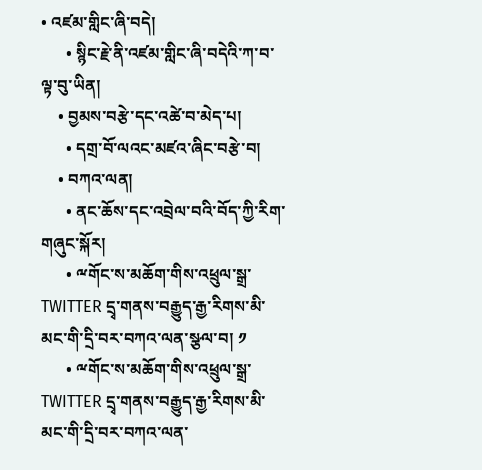• འཛམ་གླིང་ཞི་བདེ།
      • སྙིང་རྗེ་ནི་འཛམ་གླིང་ཞི་བདེའི་ཀ་བ་ལྟ་བུ་ཡིན།
    • བྱམས་བརྩེ་དང་འཚེ་བ་མེད་པ།
      • དགྲ་བོ་ལའང་མཛའ་ཞིང་བརྩེ་བ།
    • བཀའ་ལན།
      • ནང་ཆོས་དང་འབྲེལ་བའི་བོད་ཀྱི་རིག་གཞུང་སྐོར།
      • ྋགོང་ས་མཆོག་གིས་འཕྲུལ་སྒྲ་TWITTER དྲྭ་གནས་བརྒྱུད་རྒྱ་རིགས་མི་མང་གི་དྲི་བར་བཀའ་ལན་སྩལ་བ། ༡
      • ྋགོང་ས་མཆོག་གིས་འཕྲུལ་སྒྲ་TWITTER དྲྭ་གནས་བརྒྱུད་རྒྱ་རིགས་མི་མང་གི་དྲི་བར་བཀའ་ལན་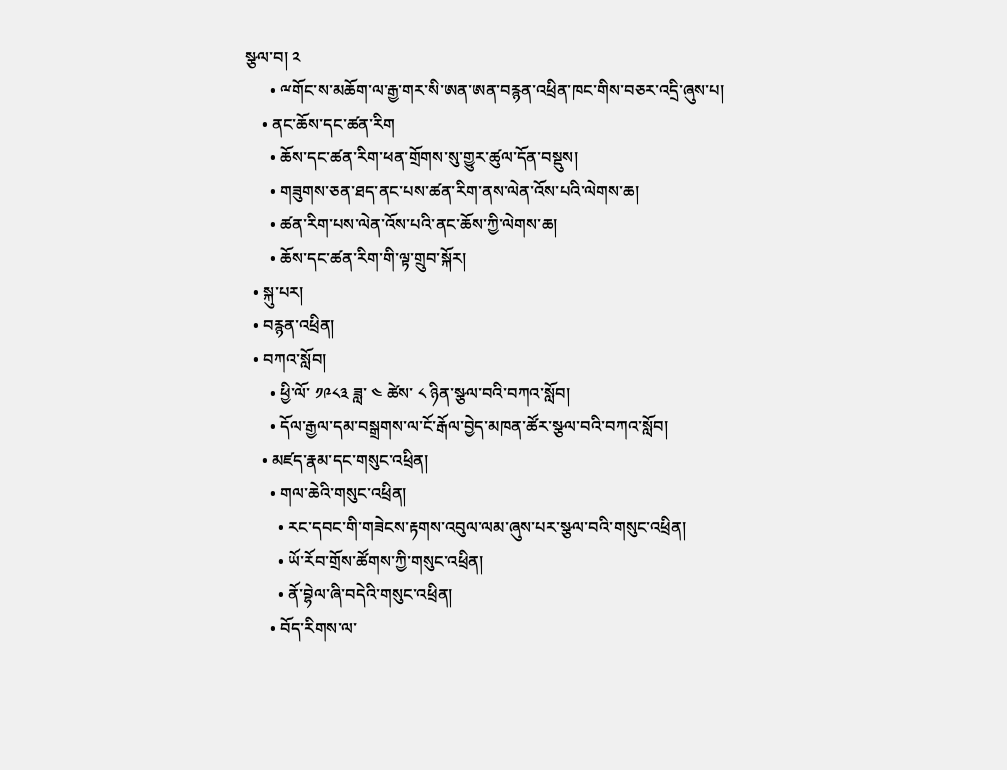སྩལ་བ། ༢
      • ྋགོང་ས་མཆོག་ལ་རྒྱ་གར་སི་ཨན་ཨན་བརྙན་འཕྲིན་ཁང་གིས་བཅར་འདྲི་ཞུས་པ།
    • ནང་ཆོས་དང་ཚན་རིག
      • ཆོས་དང་ཚན་རིག་ཕན་གྲོགས་སུ་གྱུར་ཚུལ་དོན་བསྡུས།
      • གཟུགས་ཅན་ཐད་ནང་པས་ཚན་རིག་ནས་ལེན་འོས་པའི་ལེགས་ཆ།
      • ཚན་རིག་པས་ལེན་འོས་པའི་ནང་ཆོས་ཀྱི་ལེགས་ཆ།
      • ཆོས་དང་ཚན་རིག་གི་ལྟ་གྲུབ་སྐོར།
  • སྐུ་པར།
  • བརྙན་འཕྲིན།
  • བཀའ་སློབ།
      • ཕྱི་ལོ་ ༡༩༨༣ ཟླ་ ༤ ཚེས་ ༨ ཉིན་སྩལ་བའི་བཀའ་སློབ།
      • དོལ་རྒྱལ་དམ་བསྒྲགས་ལ་ངོ་རྒོལ་བྱེད་མཁན་ཚོར་སྩལ་བའི་བཀའ་སློབ།
    • མཛད་རྣམ་དང་གསུང་འཕྲིན།
      • གལ་ཆེའི་གསུང་འཕྲིན།
        • རང་དབང་གི་གཟེངས་རྟགས་འབུལ་ལམ་ཞུས་པར་སྩལ་བའི་གསུང་འཕྲིན།
        • ཡོ་རོབ་གྲོས་ཚོགས་ཀྱི་གསུང་འཕྲིན།
        • ནོ་བྷེལ་ཞི་བདེའི་གསུང་འཕྲིན།
      • བོད་རིགས་ལ་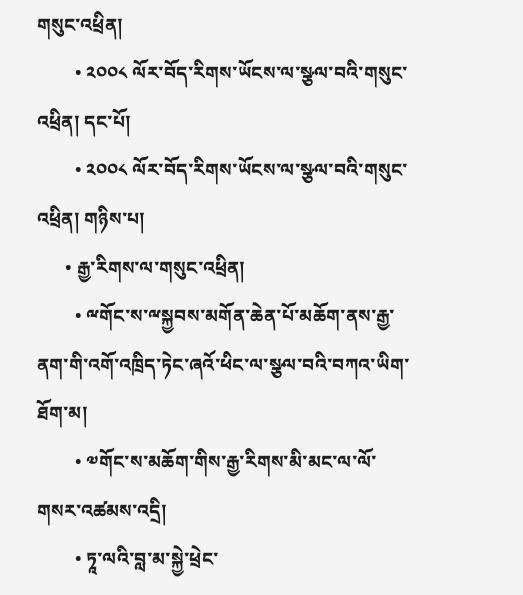གསུང་འཕྲིན།
        • ༢༠༠༨ ལོར་བོད་རིགས་ཡོངས་ལ་སྩལ་བའི་གསུང་འཕྲིན། དང་པོ།
        • ༢༠༠༨ ལོར་བོད་རིགས་ཡོངས་ལ་སྩལ་བའི་གསུང་འཕྲིན། གཉིས་པ།
      • རྒྱ་རིགས་ལ་གསུང་འཕྲིན།
        • ྋགོང་ས་ྋསྐྱབས་མགོན་ཆེན་པོ་མཆོག་ནས་རྒྱ་ནག་གི་འགོ་འཁྲིད་ཏེང་ཞའོ་ཕིང་ལ་སྩལ་བའི་བཀའ་ཡིག་ཐོག་མ།
        • ༧གོང་ས་མཆོག་གིས་རྒྱ་རིགས་མི་མང་ལ་ལོ་གསར་འཚམས་འདྲི།
        • ཏཱ་ལའི་བླ་མ་སྐྱེ་ཕྲེང་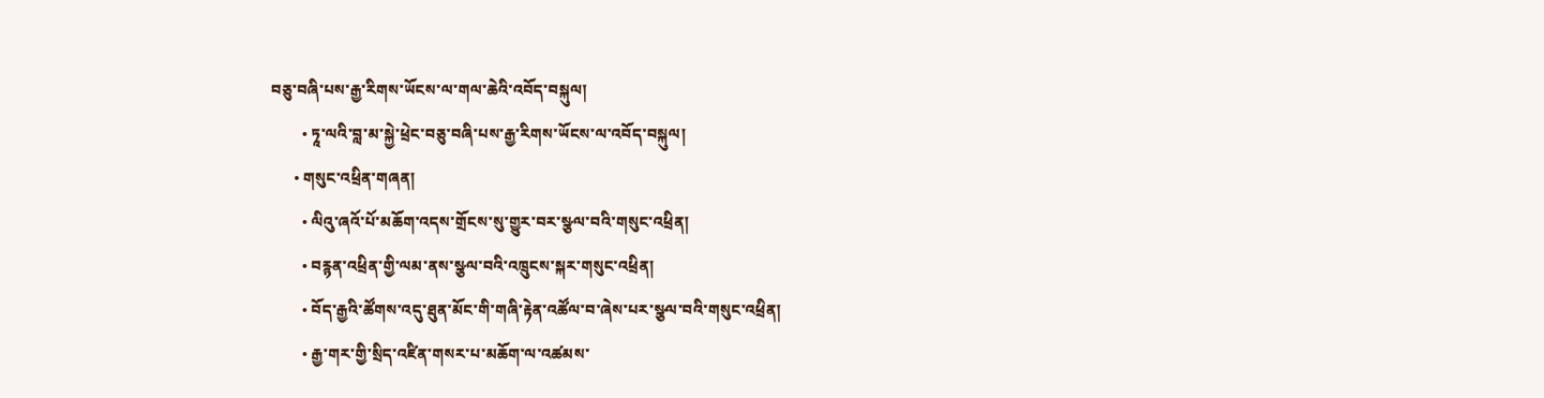བཅུ་བཞི་པས་རྒྱ་རིགས་ཡོངས་ལ་གལ་ཆེའི་འབོད་བསྐུལ།
        • ཏཱ་ལའི་བླ་མ་སྐྱེ་ཕྲེང་བཅུ་བཞི་པས་རྒྱ་རིགས་ཡོངས་ལ་འབོད་བསྐུལ།
      • གསུང་འཕྲིན་གཞན།
        • ལིའུ་ཞའོ་པོ་མཆོག་འདས་གྲོངས་སུ་གྱུར་བར་སྩལ་བའི་གསུང་འཕྲིན།
        • བརྙན་འཕྲིན་གྱི་ལམ་ནས་སྩལ་བའི་འཁྲུངས་སྐར་གསུང་འཕྲིན།
        • བོད་རྒྱའི་ཚོགས་འདུ་ཐུན་མོང་གི་གཞི་རྟེན་འཚོལ་བ་ཞེས་པར་སྩལ་བའི་གསུང་འཕྲིན།
        • རྒྱ་གར་གྱི་སྲིད་འཛིན་གསར་པ་མཆོག་ལ་འཚམས་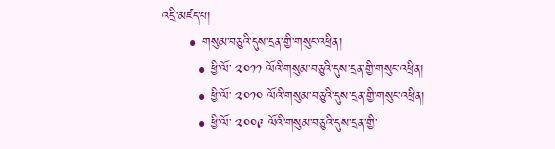འདྲི་མཛད་པ།
      • གསུམ་བཅུའི་དུས་དྲན་གྱི་གསུང་འཕྲིན།
        • ཕྱི་ལོ་ ༢༠༡༡ ལོའི་གསུམ་བཅུའི་དུས་དྲན་གྱི་གསུང་འཕྲིན།
        • ཕྱི་ལོ་ ༢༠༡༠ ལོའི་གསུམ་བཅུའི་དུས་དྲན་གྱི་གསུང་འཕྲིན།
        • ཕྱི་ལོ་ ༢༠༠༩ ལོའི་གསུམ་བཅུའི་དུས་དྲན་གྱི་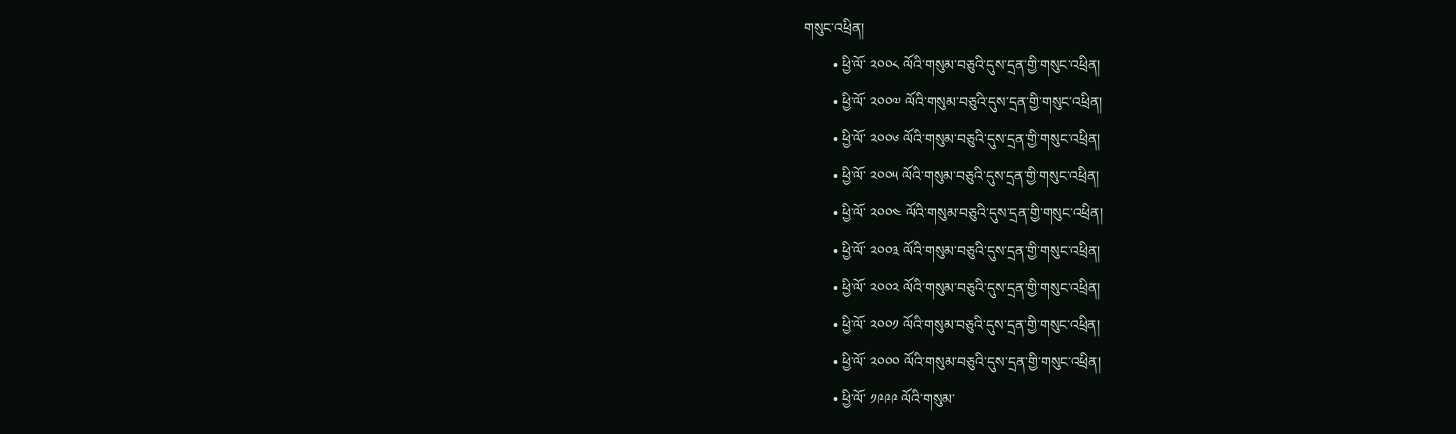གསུང་འཕྲིན།
        • ཕྱི་ལོ་ ༢༠༠༨ ལོའི་གསུམ་བཅུའི་དུས་དྲན་གྱི་གསུང་འཕྲིན།
        • ཕྱི་ལོ་ ༢༠༠༧ ལོའི་གསུམ་བཅུའི་དུས་དྲན་གྱི་གསུང་འཕྲིན།
        • ཕྱི་ལོ་ ༢༠༠༦ ལོའི་གསུམ་བཅུའི་དུས་དྲན་གྱི་གསུང་འཕྲིན།
        • ཕྱི་ལོ་ ༢༠༠༥ ལོའི་གསུམ་བཅུའི་དུས་དྲན་གྱི་གསུང་འཕྲིན།
        • ཕྱི་ལོ་ ༢༠༠༤ ལོའི་གསུམ་བཅུའི་དུས་དྲན་གྱི་གསུང་འཕྲིན།
        • ཕྱི་ལོ་ ༢༠༠༣ ལོའི་གསུམ་བཅུའི་དུས་དྲན་གྱི་གསུང་འཕྲིན།
        • ཕྱི་ལོ་ ༢༠༠༢ ལོའི་གསུམ་བཅུའི་དུས་དྲན་གྱི་གསུང་འཕྲིན།
        • ཕྱི་ལོ་ ༢༠༠༡ ལོའི་གསུམ་བཅུའི་དུས་དྲན་གྱི་གསུང་འཕྲིན།
        • ཕྱི་ལོ་ ༢༠༠༠ ལོའི་གསུམ་བཅུའི་དུས་དྲན་གྱི་གསུང་འཕྲིན།
        • ཕྱི་ལོ་ ༡༩༩༩ ལོའི་གསུམ་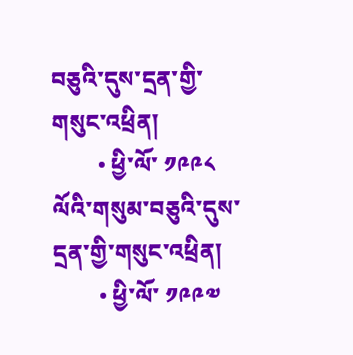བཅུའི་དུས་དྲན་གྱི་གསུང་འཕྲིན།
        • ཕྱི་ལོ་ ༡༩༩༨ ལོའི་གསུམ་བཅུའི་དུས་དྲན་གྱི་གསུང་འཕྲིན།
        • ཕྱི་ལོ་ ༡༩༩༧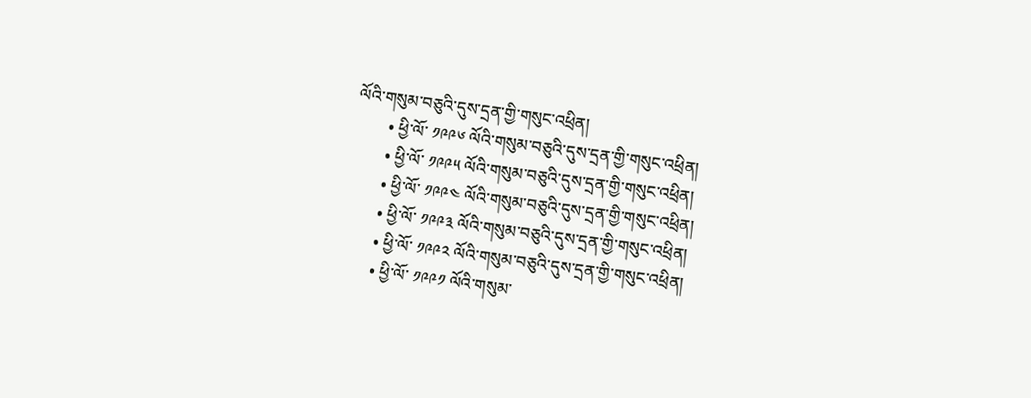ལོའི་གསུམ་བཅུའི་དུས་དྲན་གྱི་གསུང་འཕྲིན།
        • ཕྱི་ལོ་ ༡༩༩༦ ལོའི་གསུམ་བཅུའི་དུས་དྲན་གྱི་གསུང་འཕྲིན།
        • ཕྱི་ལོ་ ༡༩༩༥ ལོའི་གསུམ་བཅུའི་དུས་དྲན་གྱི་གསུང་འཕྲིན།
        • ཕྱི་ལོ་ ༡༩༩༤ ལོའི་གསུམ་བཅུའི་དུས་དྲན་གྱི་གསུང་འཕྲིན།
        • ཕྱི་ལོ་ ༡༩༩༣ ལོའི་གསུམ་བཅུའི་དུས་དྲན་གྱི་གསུང་འཕྲིན།
        • ཕྱི་ལོ་ ༡༩༩༢ ལོའི་གསུམ་བཅུའི་དུས་དྲན་གྱི་གསུང་འཕྲིན།
        • ཕྱི་ལོ་ ༡༩༩༡ ལོའི་གསུམ་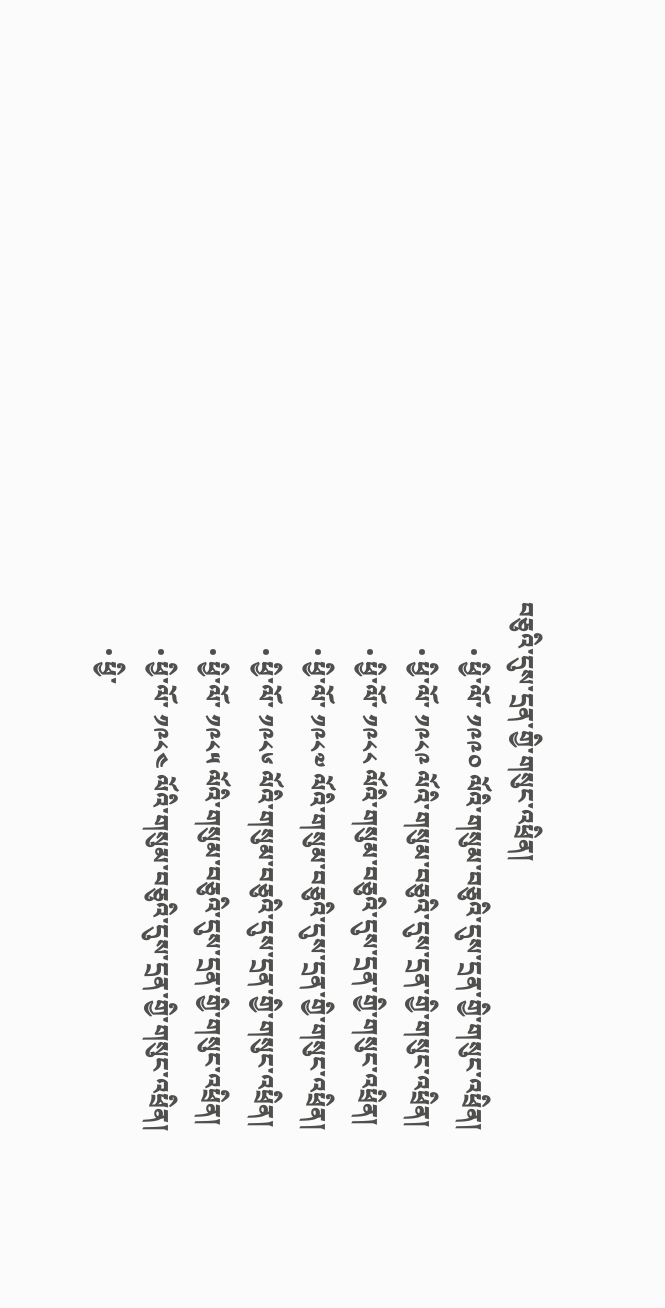བཅུའི་དུས་དྲན་གྱི་གསུང་འཕྲིན།
        • ཕྱི་ལོ་ ༡༩༩༠ ལོའི་གསུམ་བཅུའི་དུས་དྲན་གྱི་གསུང་འཕྲིན།
        • ཕྱི་ལོ་ ༡༩༨༩ ལོའི་གསུམ་བཅུའི་དུས་དྲན་གྱི་གསུང་འཕྲིན།
        • ཕྱི་ལོ་ ༡༩༨༨ ལོའི་གསུམ་བཅུའི་དུས་དྲན་གྱི་གསུང་འཕྲིན།
        • ཕྱི་ལོ་ ༡༩༨༧ ལོའི་གསུམ་བཅུའི་དུས་དྲན་གྱི་གསུང་འཕྲིན།
        • ཕྱི་ལོ་ ༡༩༨༦ ལོའི་གསུམ་བཅུའི་དུས་དྲན་གྱི་གསུང་འཕྲིན།
        • ཕྱི་ལོ་ ༡༩༨༥ ལོའི་གསུམ་བཅུའི་དུས་དྲན་གྱི་གསུང་འཕྲིན།
        • ཕྱི་ལོ་ ༡༩༨༤ ལོའི་གསུམ་བཅུའི་དུས་དྲན་གྱི་གསུང་འཕྲིན།
        • ཕྱི་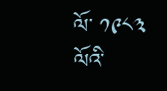ལོ་ ༡༩༨༣ ལོའི་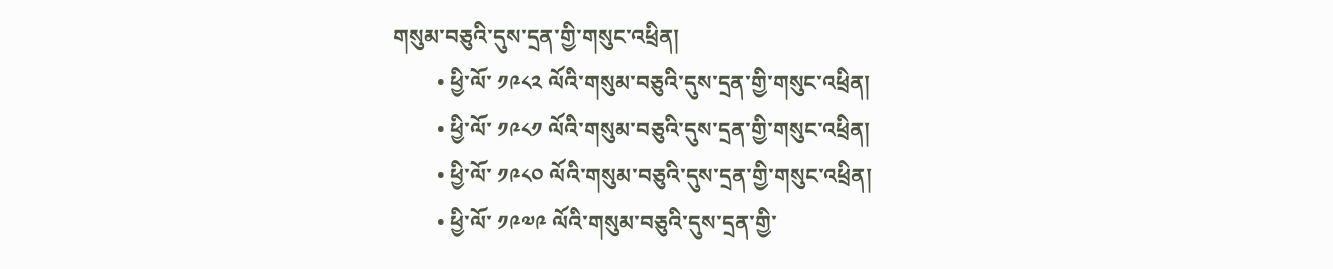གསུམ་བཅུའི་དུས་དྲན་གྱི་གསུང་འཕྲིན།
        • ཕྱི་ལོ་ ༡༩༨༢ ལོའི་གསུམ་བཅུའི་དུས་དྲན་གྱི་གསུང་འཕྲིན།
        • ཕྱི་ལོ་ ༡༩༨༡ ལོའི་གསུམ་བཅུའི་དུས་དྲན་གྱི་གསུང་འཕྲིན།
        • ཕྱི་ལོ་ ༡༩༨༠ ལོའི་གསུམ་བཅུའི་དུས་དྲན་གྱི་གསུང་འཕྲིན།
        • ཕྱི་ལོ་ ༡༩༧༩ ལོའི་གསུམ་བཅུའི་དུས་དྲན་གྱི་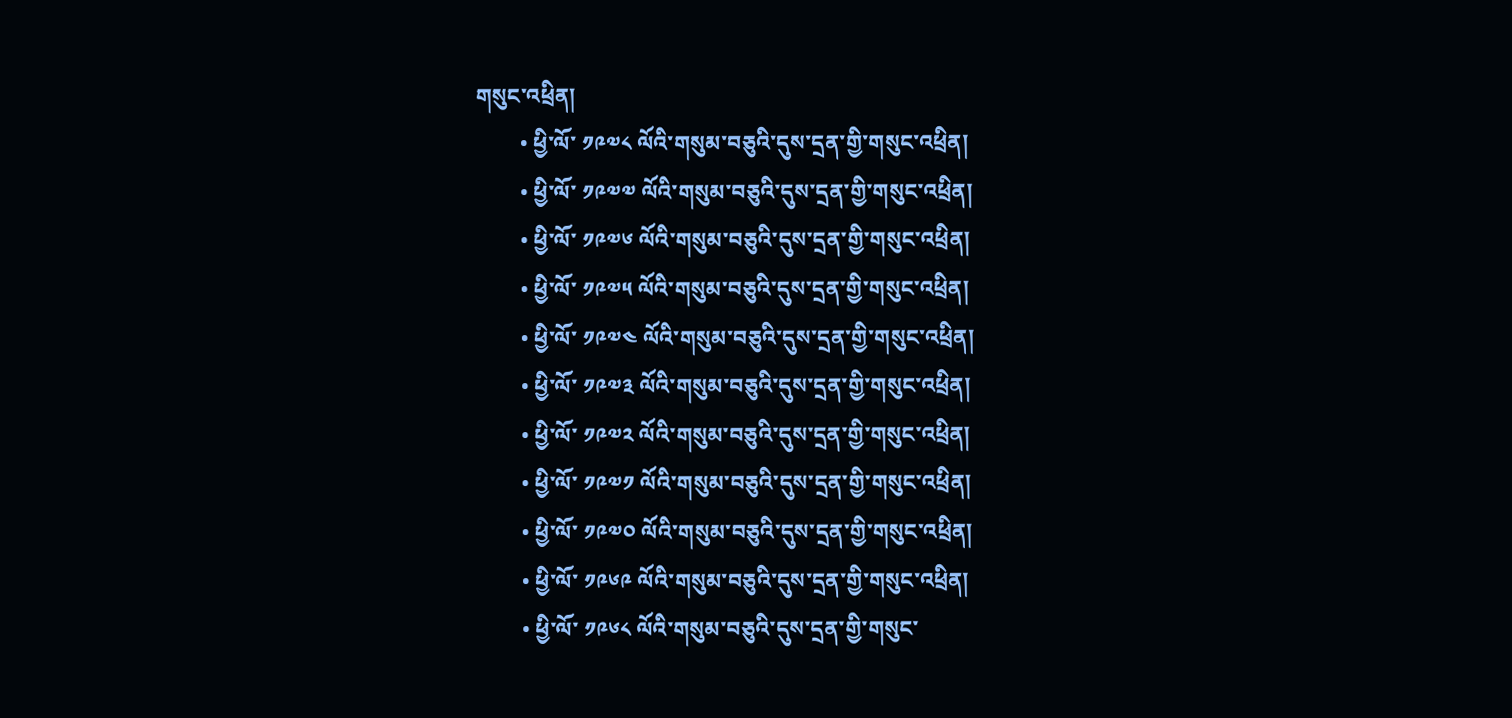གསུང་འཕྲིན།
        • ཕྱི་ལོ་ ༡༩༧༨ ལོའི་གསུམ་བཅུའི་དུས་དྲན་གྱི་གསུང་འཕྲིན།
        • ཕྱི་ལོ་ ༡༩༧༧ ལོའི་གསུམ་བཅུའི་དུས་དྲན་གྱི་གསུང་འཕྲིན།
        • ཕྱི་ལོ་ ༡༩༧༦ ལོའི་གསུམ་བཅུའི་དུས་དྲན་གྱི་གསུང་འཕྲིན།
        • ཕྱི་ལོ་ ༡༩༧༥ ལོའི་གསུམ་བཅུའི་དུས་དྲན་གྱི་གསུང་འཕྲིན།
        • ཕྱི་ལོ་ ༡༩༧༤ ལོའི་གསུམ་བཅུའི་དུས་དྲན་གྱི་གསུང་འཕྲིན།
        • ཕྱི་ལོ་ ༡༩༧༣ ལོའི་གསུམ་བཅུའི་དུས་དྲན་གྱི་གསུང་འཕྲིན།
        • ཕྱི་ལོ་ ༡༩༧༢ ལོའི་གསུམ་བཅུའི་དུས་དྲན་གྱི་གསུང་འཕྲིན།
        • ཕྱི་ལོ་ ༡༩༧༡ ལོའི་གསུམ་བཅུའི་དུས་དྲན་གྱི་གསུང་འཕྲིན།
        • ཕྱི་ལོ་ ༡༩༧༠ ལོའི་གསུམ་བཅུའི་དུས་དྲན་གྱི་གསུང་འཕྲིན།
        • ཕྱི་ལོ་ ༡༩༦༩ ལོའི་གསུམ་བཅུའི་དུས་དྲན་གྱི་གསུང་འཕྲིན།
        • ཕྱི་ལོ་ ༡༩༦༨ ལོའི་གསུམ་བཅུའི་དུས་དྲན་གྱི་གསུང་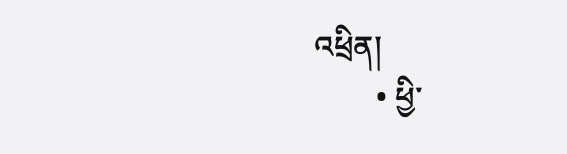འཕྲིན།
        • ཕྱི་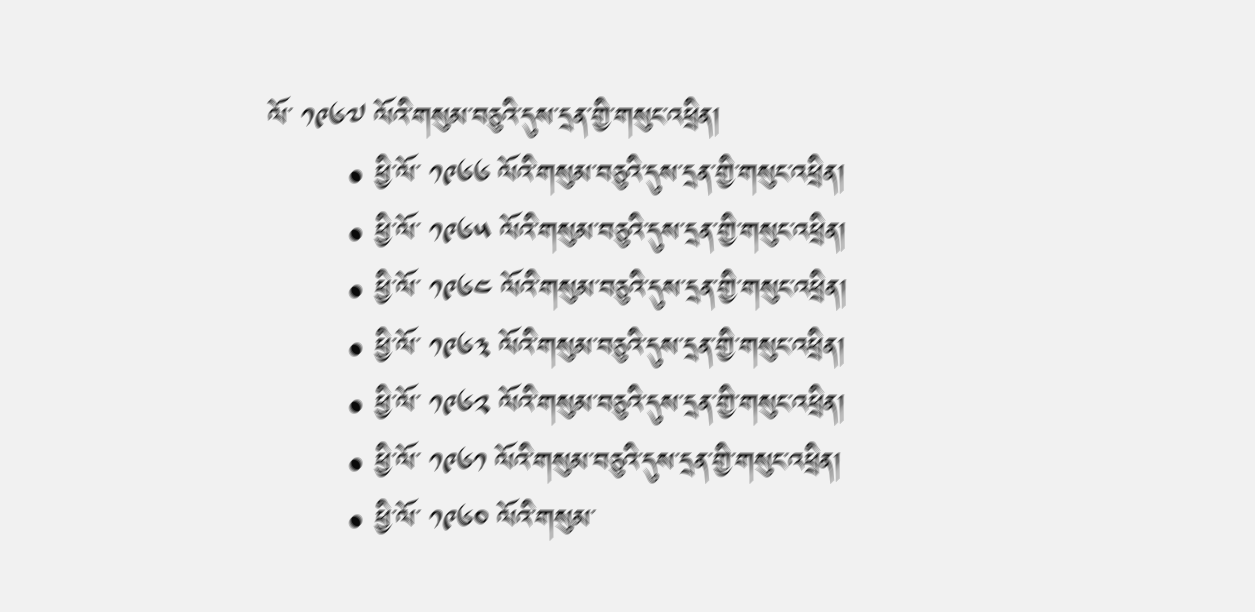ལོ་ ༡༩༦༧ ལོའི་གསུམ་བཅུའི་དུས་དྲན་གྱི་གསུང་འཕྲིན།
        • ཕྱི་ལོ་ ༡༩༦༦ ལོའི་གསུམ་བཅུའི་དུས་དྲན་གྱི་གསུང་འཕྲིན།
        • ཕྱི་ལོ་ ༡༩༦༥ ལོའི་གསུམ་བཅུའི་དུས་དྲན་གྱི་གསུང་འཕྲིན།
        • ཕྱི་ལོ་ ༡༩༦༤ ལོའི་གསུམ་བཅུའི་དུས་དྲན་གྱི་གསུང་འཕྲིན།
        • ཕྱི་ལོ་ ༡༩༦༣ ལོའི་གསུམ་བཅུའི་དུས་དྲན་གྱི་གསུང་འཕྲིན།
        • ཕྱི་ལོ་ ༡༩༦༢ ལོའི་གསུམ་བཅུའི་དུས་དྲན་གྱི་གསུང་འཕྲིན།
        • ཕྱི་ལོ་ ༡༩༦༡ ལོའི་གསུམ་བཅུའི་དུས་དྲན་གྱི་གསུང་འཕྲིན།
        • ཕྱི་ལོ་ ༡༩༦༠ ལོའི་གསུམ་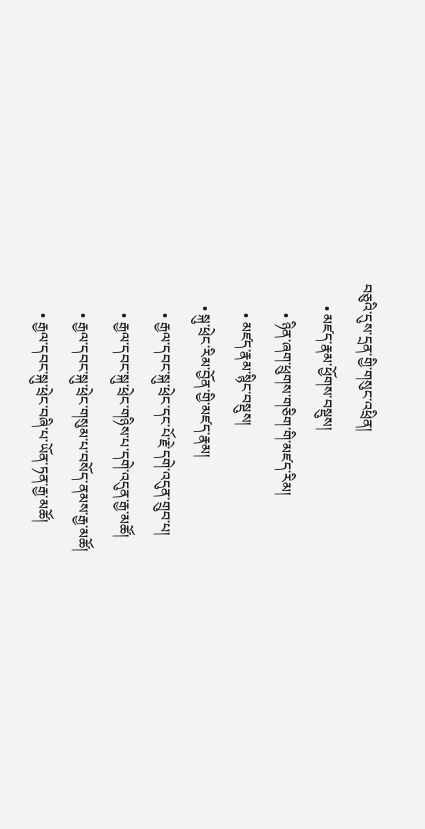བཅུའི་དུས་དྲན་གྱི་གསུང་འཕྲིན།
      • མཛད་རྣམ་ཕྱོགས་བསྡུས།
        • ཉིན་ཞག་ཕྲུགས་གཅིག་གི་མཛད་རིམ།
        • མཛད་རྣམ་སྙིང་བསྡུས།
      • སྐུ་ཕྲེང་རིམ་བྱོན་གྱི་མཛད་རྣམ།
        • རྒྱལ་དབང་སྐུ་ཕྲེང་དང་པོ་རྗེ་དགེ་འདུན་གྲུབ་པ།
        • རྒྱལ་དབང་སྐུ་ཕྲེང་གཉིས་པ་དགེ་འདུན་རྒྱ་མཚོ།
        • རྒྱལ་དབང་སྐུ་ཕྲེང་གསུམ་པ་བསོད་ནམས་རྒྱ་མཚོ།
        • རྒྱལ་དབང་སྐུ་ཕྲེང་བཞི་པ་ཡོན་ཏན་རྒྱ་མཚོ།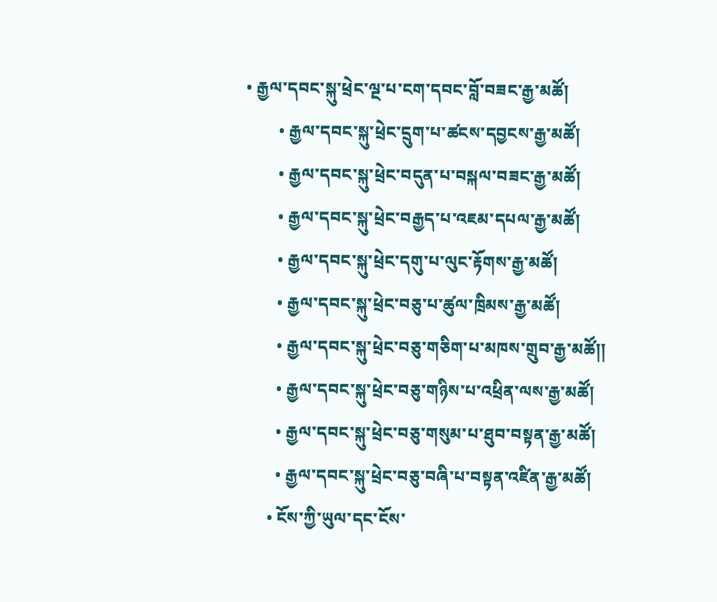• རྒྱལ་དབང་སྐུ་ཕྲེང་ལྔ་པ་ངག་དབང་བློ་བཟང་རྒྱ་མཚོ།
        • རྒྱལ་དབང་སྐུ་ཕྲེང་དྲུག་པ་ཚངས་དབྱངས་རྒྱ་མཚོ།
        • རྒྱལ་དབང་སྐུ་ཕྲེང་བདུན་པ་བསྐལ་བཟང་རྒྱ་མཚོ།
        • རྒྱལ་དབང་སྐུ་ཕྲེང་བརྒྱད་པ་འཇམ་དཔལ་རྒྱ་མཚོ།
        • རྒྱལ་དབང་སྐུ་ཕྲེང་དགུ་པ་ལུང་རྟོགས་རྒྱ་མཚོ།
        • རྒྱལ་དབང་སྐུ་ཕྲེང་བཅུ་པ་ཚུལ་ཁྲིམས་རྒྱ་མཚོ།
        • རྒྱལ་དབང་སྐུ་ཕྲེང་བཅུ་གཅིག་པ་མཁས་གྲུབ་རྒྱ་མཚོ།།
        • རྒྱལ་དབང་སྐུ་ཕྲེང་བཅུ་གཉིས་པ་འཕྲིན་ལས་རྒྱ་མཚོ།
        • རྒྱལ་དབང་སྐུ་ཕྲེང་བཅུ་གསུམ་པ་ཐུབ་བསྟན་རྒྱ་མཚོ།
        • རྒྱལ་དབང་སྐུ་ཕྲེང་བཅུ་བཞི་པ་བསྟན་འཛིན་རྒྱ་མཚོ།
      • ངོས་ཀྱི་ཡུལ་དང་ངོས་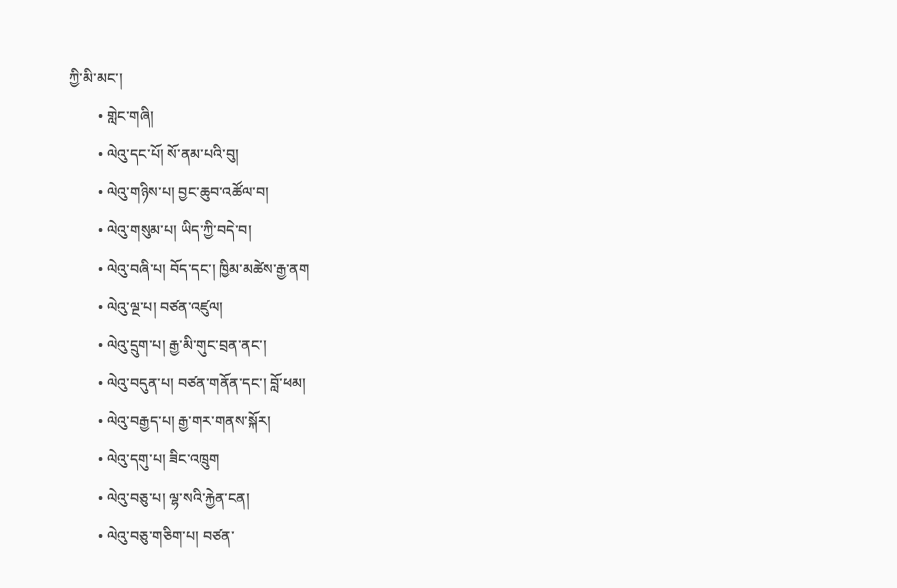ཀྱི་མི་མང་།
        • གླེང་གཞི།
        • ལེའུ་དང་པོ། སོ་ནམ་པའི་བུ།
        • ལེའུ་གཉིས་པ། བྱང་ཆུབ་འཚོལ་བ།
        • ལེའུ་གསུམ་པ། ཡིད་ཀྱི་བདེ་བ།
        • ལེའུ་བཞི་པ། བོད་དང་། ཁྱིམ་མཚེས་རྒྱ་ནག
        • ལེའུ་ལྔ་པ། བཙན་འཛུལ།
        • ལེའུ་དྲུག་པ། རྒྱ་མི་གུང་བྲན་ནང་།
        • ལེའུ་བདུན་པ། བཙན་གནོན་དང་། བློ་ཕམ།
        • ལེའུ་བརྒྱད་པ། རྒྱ་གར་གནས་སྐོར།
        • ལེའུ་དགུ་པ། ཟིང་འཁྲུག
        • ལེའུ་བཅུ་པ། ལྷ་སའི་རྐྱེན་ངན།
        • ལེའུ་བཅུ་གཅིག་པ། བཙན་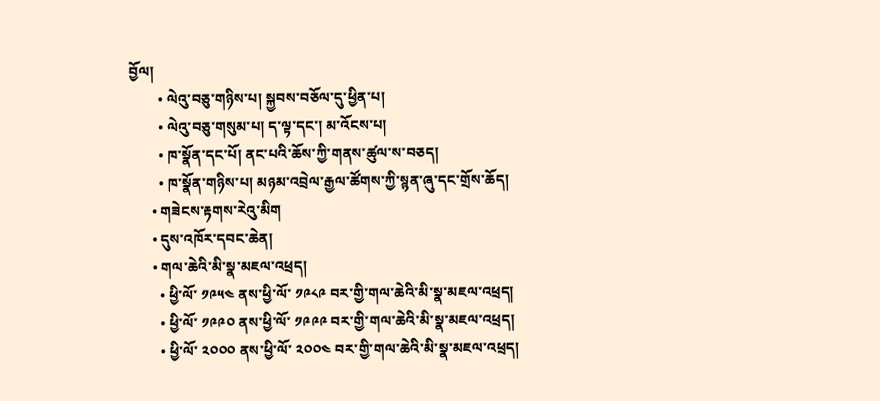བྱོལ།
        • ལེའུ་བཅུ་གཉིས་པ། སྐྱབས་བཅོལ་དུ་ཕྱིན་པ།
        • ལེའུ་བཅུ་གསུམ་པ། ད་ལྟ་དང་། མ་འོངས་པ།
        • ཁ་སྣོན་དང་པོ། ནང་པའི་ཆོས་ཀྱི་གནས་ཚུལ་ས་བཅད།
        • ཁ་སྣོན་གཉིས་པ། མཉམ་འབྲེལ་རྒྱལ་ཚོགས་ཀྱི་སྙན་ཞུ་དང་གྲོས་ཆོད།
      • གཟེངས་རྟགས་རེའུ་མིག
      • དུས་འཁོར་དབང་ཆེན།
      • གལ་ཆེའི་མི་སྣ་མཇལ་འཕྲད།
        • ཕྱི་ལོ་ ༡༩༥༤ ནས་ཕྱི་ལོ་ ༡༩༨༩ བར་གྱི་གལ་ཆེའི་མི་སྣ་མཇལ་འཕྲད།
        • ཕྱི་ལོ་ ༡༩༩༠ ནས་ཕྱི་ལོ་ ༡༩༩༩ བར་གྱི་གལ་ཆེའི་མི་སྣ་མཇལ་འཕྲད།
        • ཕྱི་ལོ་ ༢༠༠༠ ནས་ཕྱི་ལོ་ ༢༠༠༤ བར་གྱི་གལ་ཆེའི་མི་སྣ་མཇལ་འཕྲད།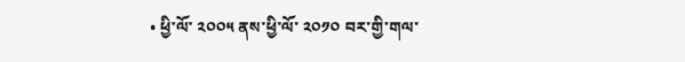• ཕྱི་ལོ་ ༢༠༠༥ ནས་ཕྱི་ལོ་ ༢༠༡༠ བར་གྱི་གལ་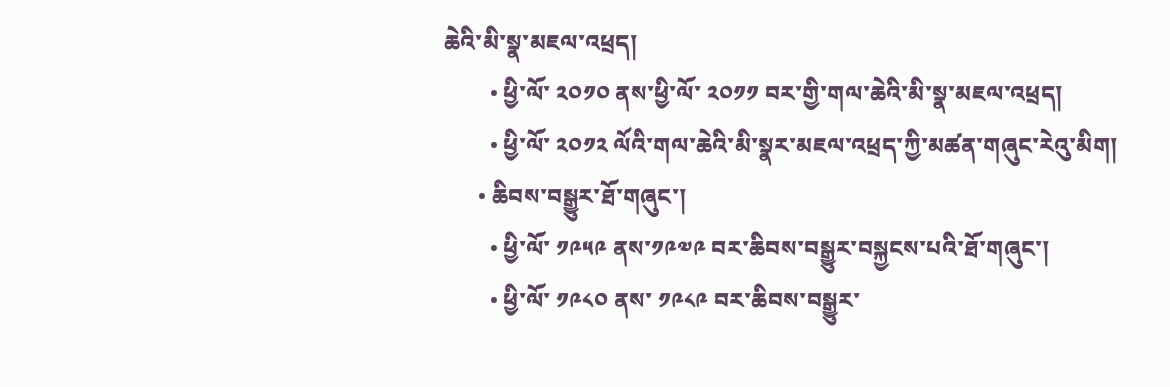ཆེའི་མི་སྣ་མཇལ་འཕྲད།
        • ཕྱི་ལོ་ ༢༠༡༠ ནས་ཕྱི་ལོ་ ༢༠༡༡ བར་གྱི་གལ་ཆེའི་མི་སྣ་མཇལ་འཕྲད།
        • ཕྱི་ལོ་ ༢༠༡༢ ལོའི་གལ་ཆེའི་མི་སྣར་མཇལ་འཕྲད་ཀྱི་མཚན་གཞུང་རེའུ་མིག།
      • ཆིབས་བསྒྱུར་ཐོ་གཞུང་།
        • ཕྱི་ལོ་ ༡༩༥༩ ནས་༡༩༧༩ བར་ཆིབས་བསྒྱུར་བསྐྱངས་པའི་ཐོ་གཞུང་།
        • ཕྱི་ལོ་ ༡༩༨༠ ནས་ ༡༩༨༩ བར་ཆིབས་བསྒྱུར་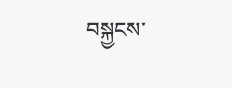བསྐྱངས་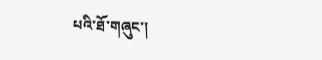པའི་ཐོ་གཞུང་།